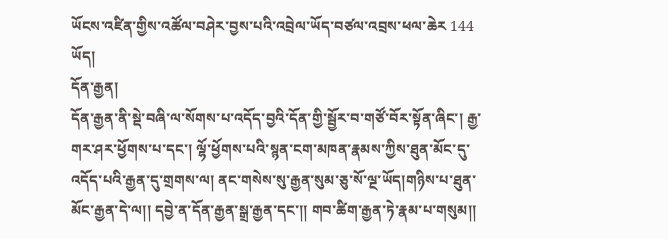ཡོངས་འཛིན་གྱིས་འཚོལ་བཤེར་བྱས་པའི་འབྲེལ་ཡོད་བཙལ་འབྲས་ཕལ་ཆེར 144 ཡོད།
དོན་རྒྱན།
དོན་རྒྱན་ནི་སྡེ་བཞི་ལ་སོགས་པ་འདོད་བྱའི་དོན་གྱི་སྦྱོར་བ་གཙོ་བོར་སྟོན་ཞིང་། རྒྱ་གར་ཤར་ཕྱོགས་པ་དང་། ལྷོ་ཕྱོགས་པའི་སྙན་ངག་མཁན་རྣམས་ཀྱིས་ཐུན་མོང་དུ་འདོད་པའི་རྒྱན་དུ་གྲགས་ལ། ནང་གསེས་སུ་རྒྱན་སུམ་ཅུ་སོ་ལྔ་ཡོད།གཉིས་པ་ཐུན་མོང་རྒྱན་དེ་ལ།། དབྱེ་ན་དོན་རྒྱན་སྒྲ་རྒྱན་དང་།། གབ་ཚིག་རྒྱན་ཏེ་རྣམ་པ་གསུམ།།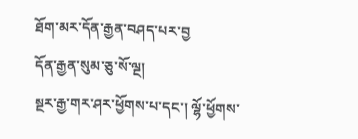ཐོག་མར་དོན་རྒྱན་བཤད་པར་བྱ
དོན་རྒྱན་སུམ་ཅུ་སོ་ལྔ།
སྔར་རྒྱ་གར་ཤར་ཕྱོགས་པ་དང་། ལྷོ་ཕྱོགས་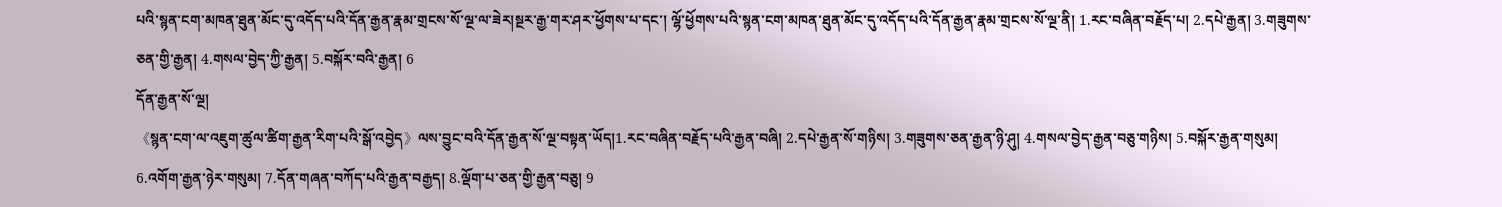པའི་སྙན་ངག་མཁན་ཐུན་མོང་དུ་འདོད་པའི་དོན་རྒྱན་རྣམ་གྲངས་སོ་ལྔ་ལ་ཟེར།སྔར་རྒྱ་གར་ཤར་ཕྱོགས་པ་དང་། ལྷོ་ཕྱོགས་པའི་སྙན་ངག་མཁན་ཐུན་མོང་དུ་འདོད་པའི་དོན་རྒྱན་རྣམ་གྲངས་སོ་ལྔ་ནི། 1.རང་བཞིན་བརྗོད་པ། 2.དཔེ་རྒྱན། 3.གཟུགས་ཅན་གྱི་རྒྱན། 4.གསལ་བྱེད་ཀྱི་རྒྱན། 5.བསྐོར་བའི་རྒྱན། 6
དོན་རྒྱན་སོ་ལྔ།
《སྙན་ངག་ལ་འཇུག་ཚུལ་ཚིག་རྒྱན་རིག་པའི་སྒོ་འབྱེད》ལས་བྱུང་བའི་དོན་རྒྱན་སོ་ལྔ་བསྟན་ཡོད།1.རང་བཞིན་བརྗོད་པའི་རྒྱན་བཞི། 2.དཔེ་རྒྱན་སོ་གཉིས། 3.གཟུགས་ཅན་རྒྱན་ཉི་ཤུ། 4.གསལ་བྱེད་རྒྱན་བཅུ་གཉིས། 5.བསྐོར་རྒྱན་གསུམ། 6.འགོག་རྒྱན་ཉེར་གསུམ། 7.དོན་གཞན་བཀོད་པའི་རྒྱན་བརྒྱད། 8.ལྡོག་པ་ཅན་གྱི་རྒྱན་བཅུ། 9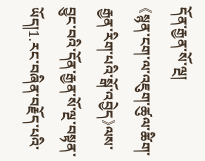དོན་རྒྱན་སོ་ལྔ།
《སྙན་ངག་ལ་འཇུག་ཚུལ་ཚིག་རྒྱན་རིག་པའི་སྒོ་འབྱེད》ལས་བྱུང་བའི་དོན་རྒྱན་སོ་ལྔ་བསྟན་ཡོད།1.རང་བཞིན་བརྗོད་པའི་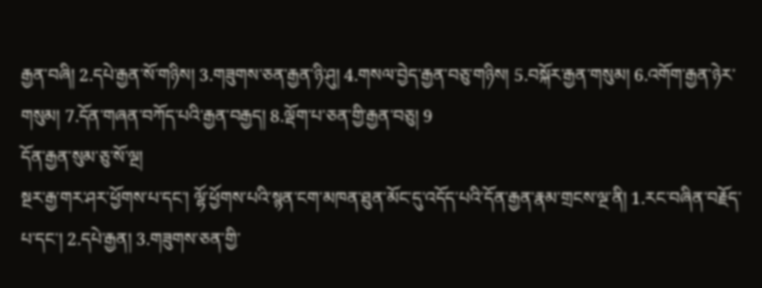རྒྱན་བཞི། 2.དཔེ་རྒྱན་སོ་གཉིས། 3.གཟུགས་ཅན་རྒྱན་ཉི་ཤུ། 4.གསལ་བྱེད་རྒྱན་བཅུ་གཉིས། 5.བསྐོར་རྒྱན་གསུམ། 6.འགོག་རྒྱན་ཉེར་གསུམ། 7.དོན་གཞན་བཀོད་པའི་རྒྱན་བརྒྱད། 8.ལྡོག་པ་ཅན་གྱི་རྒྱན་བཅུ། 9
དོན་རྒྱན་སུམ་ཅུ་སོ་ལྔ།
སྔར་རྒྱ་གར་ཤར་ཕྱོགས་པ་དང་། ལྷོ་ཕྱོགས་པའི་སྙན་ངག་མཁན་ཐུན་མོང་དུ་འདོད་པའི་དོན་རྒྱན་རྣམ་གྲངས་ལྔ་ནི། 1.རང་བཞིན་བརྗོད་པ་དང་། 2.དཔེ་རྒྱན། 3.གཟུགས་ཅན་གྱི་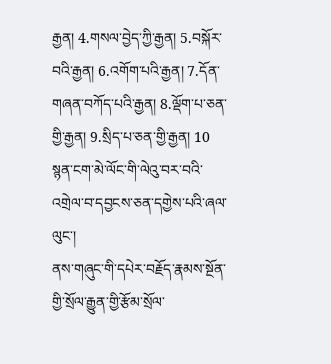རྒྱན། 4.གསལ་བྱེད་ཀྱི་རྒྱན། 5.བསྐོར་བའི་རྒྱན། 6.འགོག་པའི་རྒྱན། 7.དོན་གཞན་བཀོད་པའི་རྒྱན། 8.ལྡོག་པ་ཅན་གྱི་རྒྱན། 9.སྲིད་པ་ཅན་གྱི་རྒྱན། 10
སྙན་ངག་མེ་ལོང་གི་ལེའུ་བར་བའི་འགྲེལ་བ་དབྱངས་ཅན་དགྱེས་པའི་ཞལ་ལུང་།
ནས་གཞུང་གི་དཔེར་བརྗོད་རྣམས་སྔོན་གྱི་སྲོལ་རྒྱུན་གྱི་རྩོམ་སྲོལ་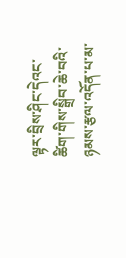ལྟར་བྲིས་ཤིང་དེའང་ཚིག་གིས་སྒྲིབ་ཆེ་བའི་ཉམས་རྩལ་འདོན་པ་མ་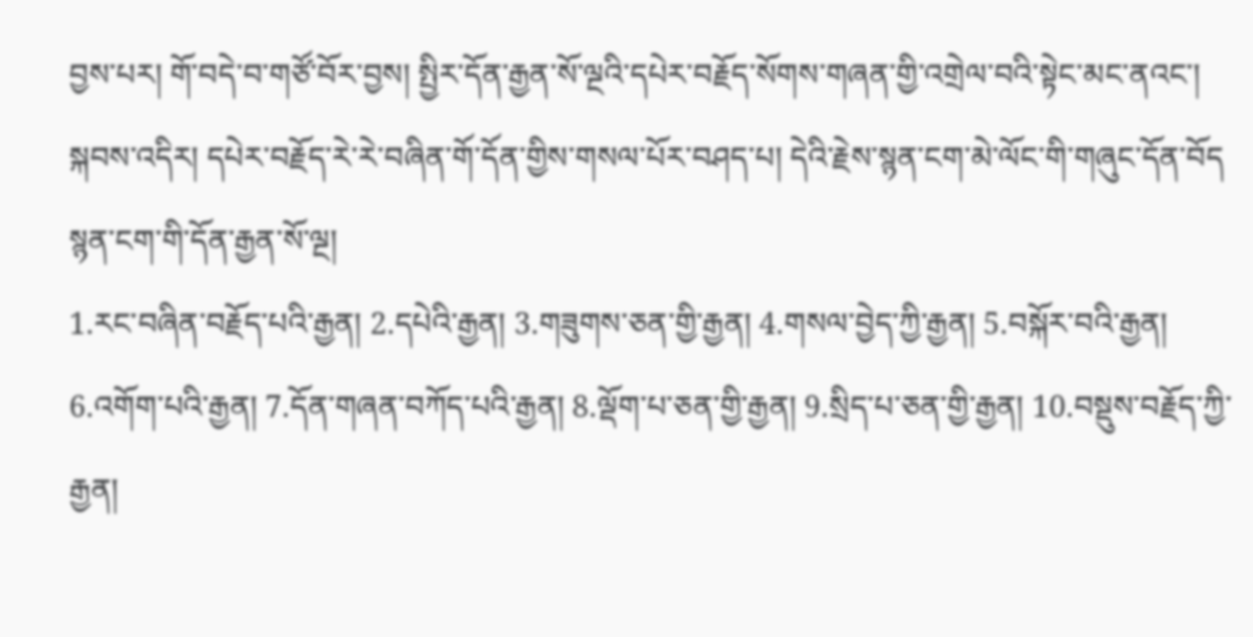བྱས་པར། གོ་བདེ་བ་གཙོ་བོར་བྱས། སྤྱིར་དོན་རྒྱན་སོ་ལྔའི་དཔེར་བརྗོད་སོགས་གཞན་གྱི་འགྲེལ་བའི་སྟེང་མང་ནའང་། སྐབས་འདིར། དཔེར་བརྗོད་རེ་རེ་བཞིན་གོ་དོན་གྱིས་གསལ་པོར་བཤད་པ། དེའི་རྗེས་སྙན་ངག་མེ་ལོང་གི་གཞུང་དོན་བོད
སྙན་ངག་གི་དོན་རྒྱན་སོ་ལྔ།
1.རང་བཞིན་བརྗོད་པའི་རྒྱན། 2.དཔེའི་རྒྱན། 3.གཟུགས་ཅན་གྱི་རྒྱན། 4.གསལ་བྱེད་ཀྱི་རྒྱན། 5.བསྐོར་བའི་རྒྱན། 6.འགོག་པའི་རྒྱན། 7.དོན་གཞན་བཀོད་པའི་རྒྱན། 8.ལྡོག་པ་ཅན་གྱི་རྒྱན། 9.སྲིད་པ་ཅན་གྱི་རྒྱན། 10.བསྡུས་བརྗོད་ཀྱི་རྒྱན།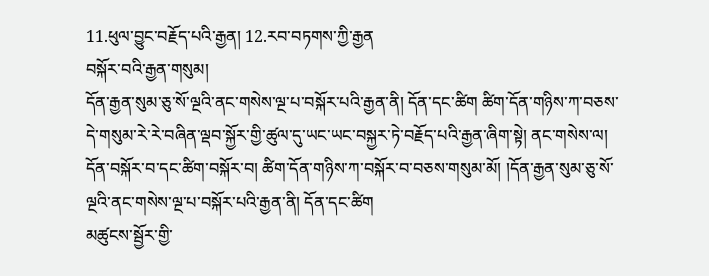11.ཕུལ་བྱུང་བརྗོད་པའི་རྒྱན། 12.རབ་བཏགས་ཀྱི་རྒྱན
བསྐོར་བའི་རྒྱན་གསུམ།
དོན་རྒྱན་སུམ་ཅུ་སོ་ལྔའི་ནང་གསེས་ལྔ་པ་བསྐོར་པའི་རྒྱན་ནི། དོན་དང་ཚིག ཚིག་དོན་གཉིས་ཀ་བཅས་དེ་གསུམ་རེ་རེ་བཞིན་ལྡབ་སྐྱོར་གྱི་ཚུལ་དུ་ཡང་ཡང་བསྐྱར་ཏེ་བརྗོད་པའི་རྒྱན་ཞིག་སྟེ། ནང་གསེས་ལ། དོན་བསྐོར་བ་དང་ཚིག་བསྐོར་བ། ཚིག་དོན་གཉིས་ཀ་བསྐོར་བ་བཅས་གསུམ་མོ། །དོན་རྒྱན་སུམ་ཅུ་སོ་ལྔའི་ནང་གསེས་ལྔ་པ་བསྐོར་པའི་རྒྱན་ནི། དོན་དང་ཚིག
མཚུངས་སྦྱོར་གྱི་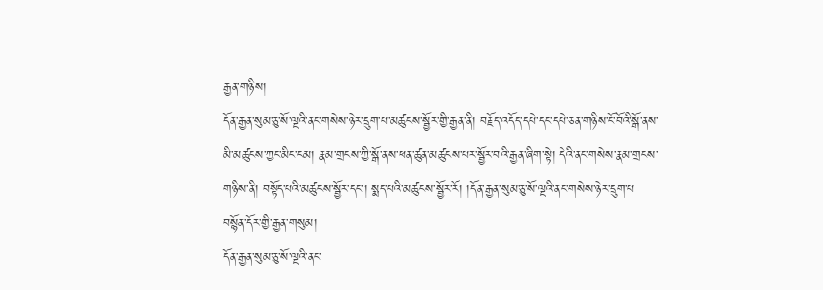རྒྱན་གཉིས།
དོན་རྒྱན་སུམ་ཅུ་སོ་ལྔའི་ནང་གསེས་ཉེར་དྲུག་པ་མཚུངས་སྦྱོར་གྱི་རྒྱན་ནི། བརྗོད་འདོད་དཔེ་དང་དཔེ་ཅན་གཉིས་ངོ་བོའི་སྒོ་ནས་མི་མཚུངས་ཀྱང་མིང་ངམ། རྣམ་གྲངས་ཀྱི་སྒོ་ནས་ཕན་ཚུན་མཚུངས་པར་སྦྱོར་བའི་རྒྱན་ཞིག་སྟེ། དེའི་ནང་གསེས་རྣམ་གྲངས་གཉིས་ནི། བསྟོད་པའི་མཚུངས་སྦྱོར་དང་། སྨད་པའི་མཚུངས་སྦྱོར་རོ། །དོན་རྒྱན་སུམ་ཅུ་སོ་ལྔའི་ནང་གསེས་ཉེར་དྲུག་པ
བསྙོན་དོར་གྱི་རྒྱན་གསུམ།
དོན་རྒྱན་སུམ་ཅུ་སོ་ལྔའི་ནང་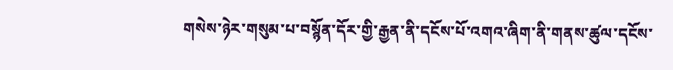གསེས་ཉེར་གསུམ་པ་བསྙོན་དོར་གྱི་རྒྱན་ནི་དངོས་པོ་འགའ་ཞིག་ནི་གནས་ཚུལ་དངོས་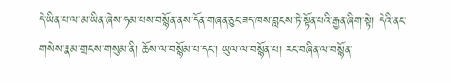དེ་ཡིན་པ་ལ་མ་ཡིན་ཞེས་ཧམ་པས་བསྙོན་ནས་དོན་གཞན་ཅུང་ཟད་ཁས་བླངས་ཏེ་སྟོན་པའི་རྒྱན་ཞིག་སྟེ། དེའི་ནང་གསེས་རྣམ་གྲངས་གསུམ་ནི། ཆོས་ལ་བསྙོམ་པ་དང་། ཡུལ་ལ་བསྙོན་པ། རང་བཞིན་ལ་བསྙོན་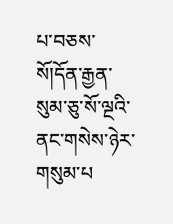པ་བཅས་སོ།དོན་རྒྱན་སུམ་ཅུ་སོ་ལྔའི་ནང་གསེས་ཉེར་གསུམ་པ